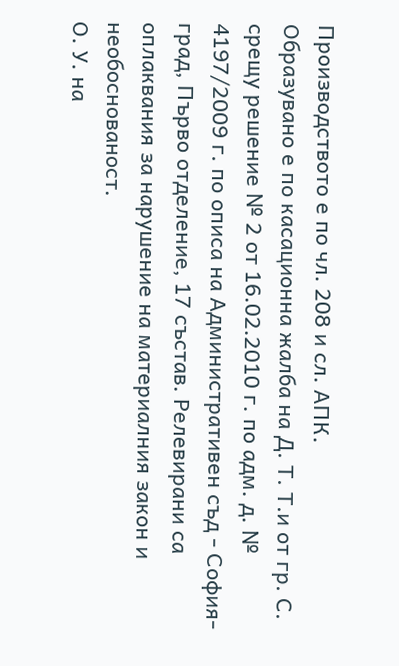Производството е по чл. 208 и сл. АПК.
Образувано е по касационна жалба на Д. Т. Т.и от гр. С. срещу решение № 2 от 16.02.2010 г. по адм. д. № 4197/2009 г. по описа на Административен съд - София-град, Първо отделение, 17 състав. Релевирани са оплаквания за нарушение на материалния закон и необоснованост.
О. У. на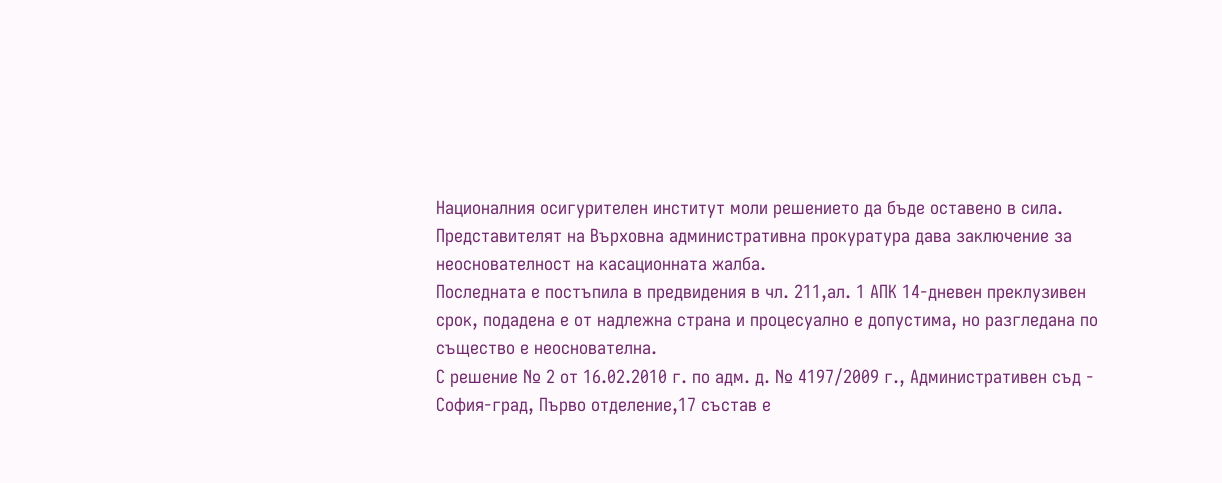Националния осигурителен институт моли решението да бъде оставено в сила.
Представителят на Върховна административна прокуратура дава заключение за неоснователност на касационната жалба.
Последната е постъпила в предвидения в чл. 211,ал. 1 АПК 14-дневен преклузивен срок, подадена е от надлежна страна и процесуално е допустима, но разгледана по същество е неоснователна.
С решение № 2 от 16.02.2010 г. по адм. д. № 4197/2009 г., Административен съд - София-град, Първо отделение,17 състав е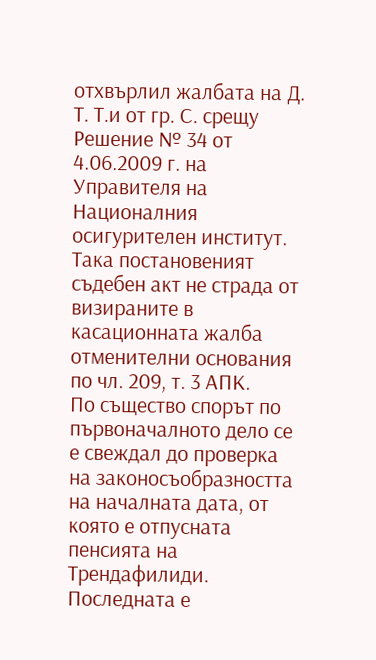отхвърлил жалбата на Д. Т. Т.и от гр. С. срещу Решение № 34 от 4.06.2009 г. на Управителя на Националния осигурителен институт.
Така постановеният съдебен акт не страда от визираните в касационната жалба отменителни основания по чл. 209, т. 3 АПК.
По същество спорът по първоначалното дело се е свеждал до проверка на законосъобразността на началната дата, от която е отпусната пенсията на Трендафилиди. Последната е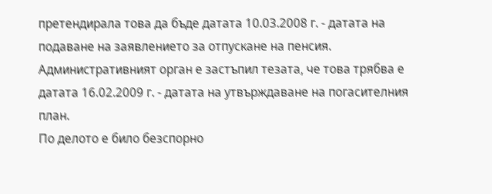претендирала това да бъде датата 10.03.2008 г. - датата на подаване на заявлението за отпускане на пенсия. Административният орган е застъпил тезата, че това трябва е датата 16.02.2009 г. - датата на утвърждаване на погасителния план.
По делото е било безспорно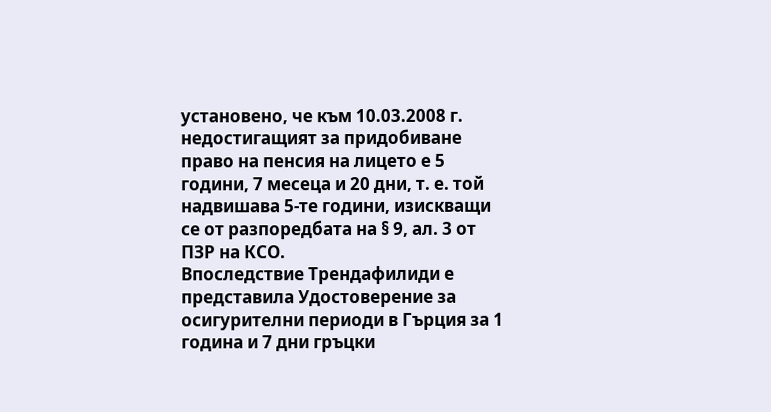установено, че към 10.03.2008 г. недостигащият за придобиване право на пенсия на лицето е 5 години, 7 месеца и 20 дни, т. е. той надвишава 5-те години, изискващи се от разпоредбата на § 9, ал. 3 от ПЗР на КСО.
Впоследствие Трендафилиди е представила Удостоверение за осигурителни периоди в Гърция за 1 година и 7 дни гръцки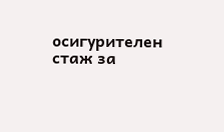осигурителен стаж за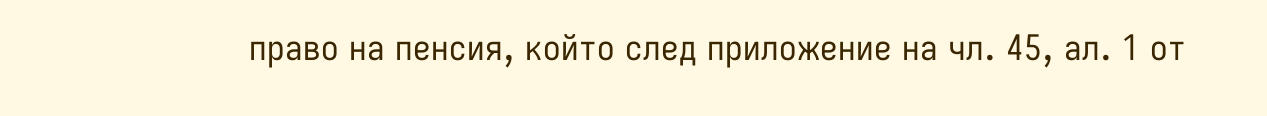право на пенсия, който след приложение на чл. 45, ал. 1 от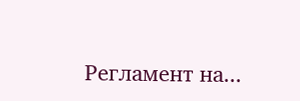Регламент на...